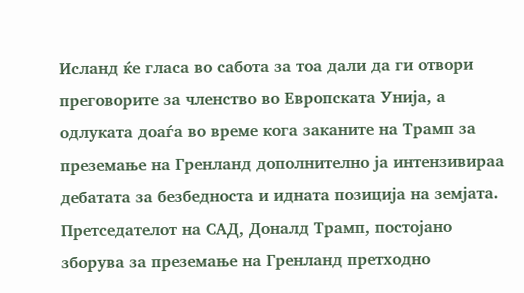Исланд ќе гласа во сабота за тоа дали да ги отвори преговорите за членство во Европската Унија, а одлуката доаѓа во време кога заканите на Трамп за преземање на Гренланд дополнително ја интензивираа дебатата за безбедноста и идната позиција на земјата.
Претседателот на САД, Доналд Трамп, постојано зборува за преземање на Гренланд претходно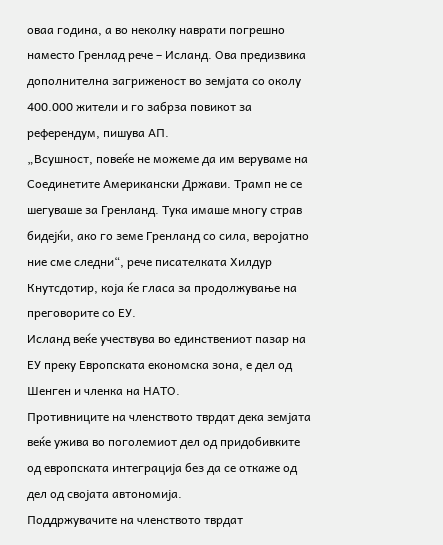оваа година, а во неколку наврати погрешно наместо Гренлад рече – Исланд. Ова предизвика дополнителна загриженост во земјата со околу 400.000 жители и го забрза повикот за референдум, пишува АП.
„Всушност, повеќе не можеме да им веруваме на Соединетите Американски Држави. Трамп не се шегуваше за Гренланд. Тука имаше многу страв бидејќи, ако го земе Гренланд со сила, веројатно ние сме следни“, рече писателката Хилдур Кнутсдотир, која ќе гласа за продолжување на преговорите со ЕУ.
Исланд веќе учествува во единствениот пазар на ЕУ преку Европската економска зона, е дел од Шенген и членка на НАТО.
Противниците на членството тврдат дека земјата веќе ужива во поголемиот дел од придобивките од европската интеграција без да се откаже од дел од својата автономија.
Поддржувачите на членството тврдат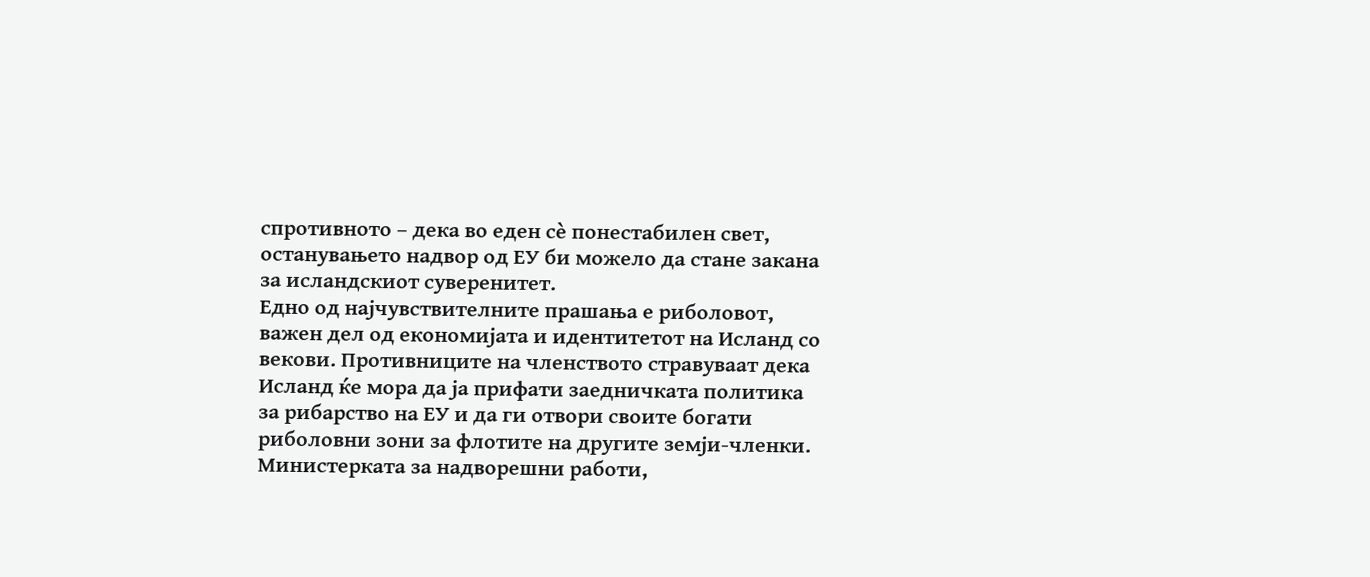спротивното – дека во еден сè понестабилен свет, останувањето надвор од ЕУ би можело да стане закана за исландскиот суверенитет.
Едно од најчувствителните прашања е риболовот, важен дел од економијата и идентитетот на Исланд со векови. Противниците на членството стравуваат дека Исланд ќе мора да ја прифати заедничката политика за рибарство на ЕУ и да ги отвори своите богати риболовни зони за флотите на другите земји-членки.
Министерката за надворешни работи,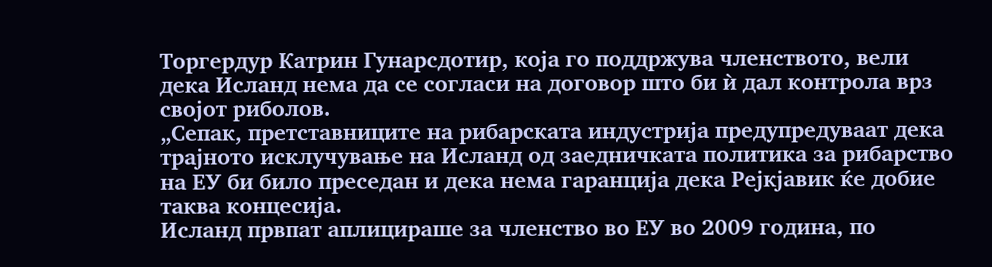Торгердур Катрин Гунарсдотир, која го поддржува членството, вели дека Исланд нема да се согласи на договор што би ѝ дал контрола врз својот риболов.
„Сепак, претставниците на рибарската индустрија предупредуваат дека трајното исклучување на Исланд од заедничката политика за рибарство на ЕУ би било преседан и дека нема гаранција дека Рејкјавик ќе добие таква концесија.
Исланд првпат аплицираше за членство во ЕУ во 2009 година, по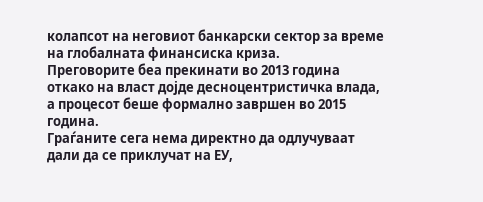колапсот на неговиот банкарски сектор за време на глобалната финансиска криза.
Преговорите беа прекинати во 2013 година откако на власт дојде десноцентристичка влада, а процесот беше формално завршен во 2015 година.
Граѓаните сега нема директно да одлучуваат дали да се приклучат на ЕУ,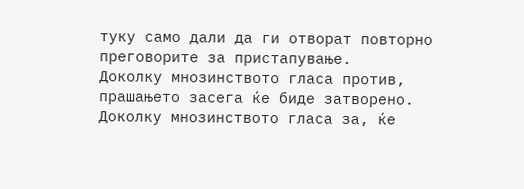туку само дали да ги отворат повторно преговорите за пристапување.
Доколку мнозинството гласа против, прашањето засега ќе биде затворено. Доколку мнозинството гласа за, ќе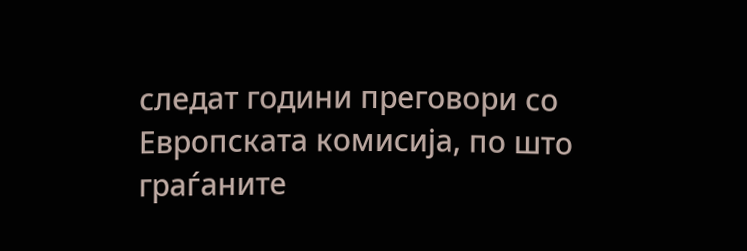следат години преговори со Европската комисија, по што граѓаните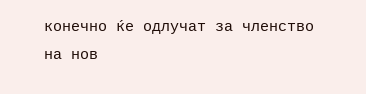конечно ќе одлучат за членство на нов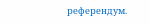референдум.